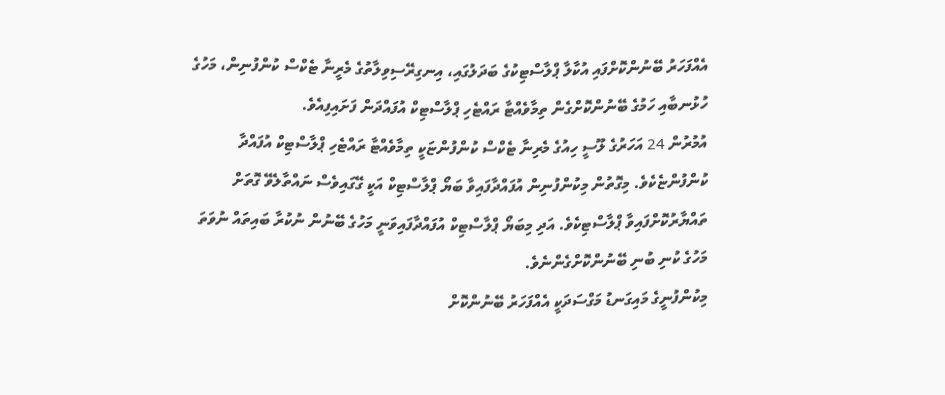އެއްފަހަރު ބޭނުންކޮށްފައި އުކާލާ ޕްލާސްޓިކުގެ ބަދަލުގައި، އިނގިރޭސިވިލާތުގެ މެރީނާ ޓެކްސް ކުންފުނިން، މަހުގެ ހުޅުނބާއި ހަމުގެ ބޭނުންކޮށްގެން ތިމާވެއްޓާ ރައްޓެހި ޕްލާސްޓިކް އުފައްދަން ފަށައިފިއެވެ.
އުމުރުން 24 އަހަރުގެ ލޫސީ ހިއުގެ މެރިނާ ޓެކްސް ކުންފުންޏަކީ ތިމާވެއްޓާ ރައްޓެހި ޕްލާސްޓިކް އުފައްދާ ކުންފުންޏެކެވެ. މިގޮތުން މިކުންފުނިން އުފައްދާފައިވާ ބަޔޯ ޕްލާސްޓިކް އަކީ ގޭގައިވެސް ނައްތާލެވޭ ގޮތަށް ތައްޔާރުކޮށްފައިވާ ޕްލާސްޓިކެވެ. އަދި މިބަޔޯ ޕްލާސްޓިކް އުފައްދާފައިވަނީ މަހުގެ ބޭނުން ނުކުރާ ބައިތައް ނުވަތަ މަހުގެ ކުނި ބުނި ބޭނުންކޮށްގެންނެވެ.
މިކުންފުނީގެ މައިގަނޑު މަގްސަދަކީ އެއްފަހަރު ބޭނުންކޮށް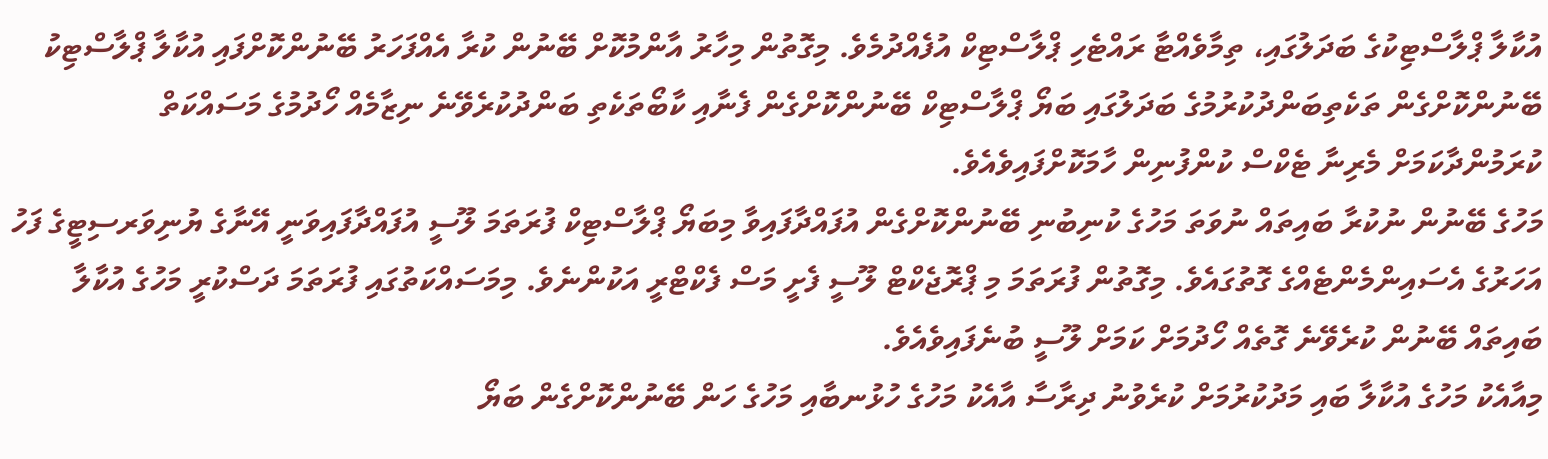އުކާލާ ޕްލާސްޓިކުގެ ބަދަލުގައި، ތިމާވެއްޓާ ރައްޓެހި ޕްލާސްޓިކް އުފެއްދުމެވެ. މިގޮތުން މިހާރު އާންމުކޮށް ބޭނުން ކުރާ އެއްފަހަރު ބޭނުންކޮށްފައި އުކާލާ ޕްލާސްޓިކު ބޭނުންކޮށްގެން ތަކެތިބަންދުކުރުމުގެ ބަދަލުގައި ބަޔޯ ޕްލާސްޓިކް ބޭނުންކޮށްގެން ފެނާއި ކާބޯތަކެތި ބަންދުކުރެވޭނެ ނިޒާމެއް ހޯދުމުގެ މަސައްކަތް ކުރަމުންދާކަމަށް މެރިނާ ޓެކްސް ކުންފުނިން ހާމަކޮށްފައިވެއެވެ.
މަހުގެ ބޭނުން ނުކުރާ ބައިތައް ނުވަތަ މަހުގެ ކުނިބުނި ބޭނުންކޮށްގެން އުފައްދާފައިވާ މިބަޔޯ ޕްލާސްޓިކް ފުރަތަމަ ލޫސީ އުފައްދާފައިވަނީ އޭނާގެ ޔުނިވަރސިޓީގެ ފަހު އަހަރުގެ އެސައިންމެންޓެއްގެ ގޮތުގައެވެ. މިގޮތުން ފުރަތަމަ މި ޕްރޮޖެކްޓް ލޫސީ ފެށީ މަސް ފެކްޓްރީ އަކުންނެވެ. މިމަސައްކަތުގައި ފުރަތަމަ ދަސްކުރީ މަހުގެ އުކާލާ ބައިތައް ބޭނުން ކުރެވޭނެ ގޮތެއް ހޯދުމަށް ކަމަށް ލޫސީ ބުނެފައިވެއެވެ.
މިއާއެކު މަހުގެ އުކާލާ ބައި މަދުކުރުމަށް ކުރެވުނު ދިރާސާ އާއެކު މަހުގެ ހުޅުނބާއި މަހުގެ ހަން ބޭނުންކޮށްގެން ބަޔޯ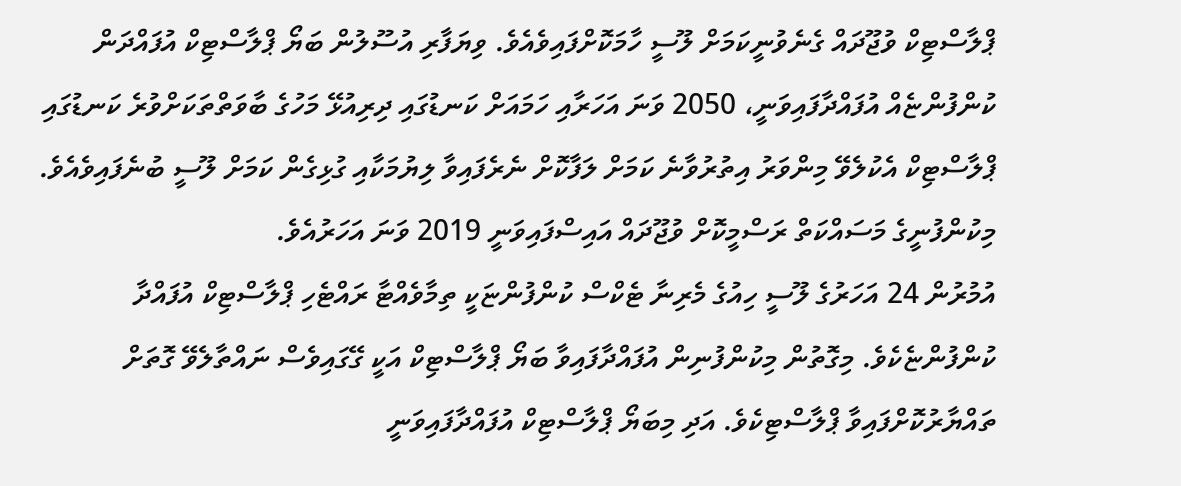ޕްލާސްޓިކް ވުޖޫދައް ގެނެވުނީކަމަށް ލޫސީ ހާމަކޮށްފައިވެއެވެ. ވިޔަފާރި އުސޫލުން ބަޔޯ ޕްލާސްޓިކް އުފައްދަން ކުންފުންޏެއް އުފައްދާފައިވަނީ، 2050 ވަނަ އަހަރާއި ހަމައަށް ކަނޑުގައި ދިރިއުޅޭ މަހުގެ ބާވަތްތަކަށްވުރެ ކަނޑުގައި ޕްލާސްޓިކް އެކުލެވޭ މިންވަރު އިތުރުވާނެ ކަމަށް ލަފާކޮށް ނެރެފައިވާ ލިޔުމަކާއި ގުޅިގެން ކަމަށް ލޫސީ ބުނެފައިވެއެވެ.
މިކުންފުނީގެ މަސައްކަތް ރަސްމީކޮށް ވުޖޫދައް އައިސްފައިވަނީ 2019 ވަނަ އަހަރުއެވެ.
އުމުރުން 24 އަހަރުގެ ލޫސީ ހިއުގެ މެރިނާ ޓެކްސް ކުންފުންޏަކީ ތިމާވެއްޓާ ރައްޓެހި ޕްލާސްޓިކް އުފައްދާ ކުންފުންޏެކެވެ. މިގޮތުން މިކުންފުނިން އުފައްދާފައިވާ ބަޔޯ ޕްލާސްޓިކް އަކީ ގޭގައިވެސް ނައްތާލެވޭ ގޮތަށް ތައްޔާރުކޮށްފައިވާ ޕްލާސްޓިކެވެ. އަދި މިބަޔޯ ޕްލާސްޓިކް އުފައްދާފައިވަނީ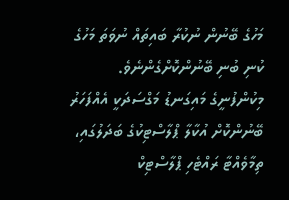މަހުގެ ބޭނުން ނުކުރާ ބައިތައް ނުވަތަ މަހުގެ ކުނި ބުނި ބޭނުންކޮށްގެންނެވެ.
މިކުންފުނީގެ މައިގަނޑު މަގްސަދަކީ އެއްފަހަރު ބޭނުންކޮށް އުކާލާ ޕްލާސްޓިކުގެ ބަދަލުގައި، ތިމާވެއްޓާ ރައްޓެހި ޕްލާސްޓިކް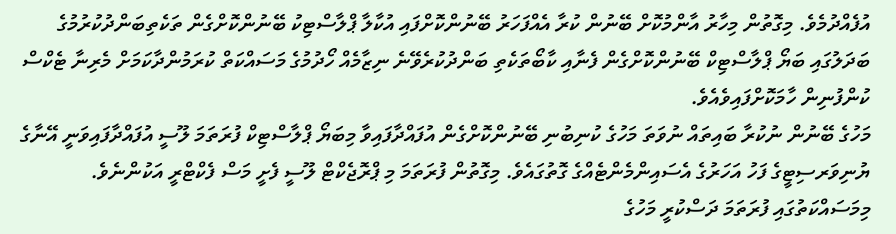އުފެއްދުމެވެ. މިގޮތުން މިހާރު އާންމުކޮށް ބޭނުން ކުރާ އެއްފަހަރު ބޭނުންކޮށްފައި އުކާލާ ޕްލާސްޓިކު ބޭނުންކޮށްގެން ތަކެތިބަންދުކުރުމުގެ ބަދަލުގައި ބަޔޯ ޕްލާސްޓިކް ބޭނުންކޮށްގެން ފެނާއި ކާބޯތަކެތި ބަންދުކުރެވޭނެ ނިޒާމެއް ހޯދުމުގެ މަސައްކަތް ކުރަމުންދާކަމަށް މެރިނާ ޓެކްސް ކުންފުނިން ހާމަކޮށްފައިވެއެވެ.
މަހުގެ ބޭނުން ނުކުރާ ބައިތައް ނުވަތަ މަހުގެ ކުނިބުނި ބޭނުންކޮށްގެން އުފައްދާފައިވާ މިބަޔޯ ޕްލާސްޓިކް ފުރަތަމަ ލޫސީ އުފައްދާފައިވަނީ އޭނާގެ ޔުނިވަރސިޓީގެ ފަހު އަހަރުގެ އެސައިންމެންޓެއްގެ ގޮތުގައެވެ. މިގޮތުން ފުރަތަމަ މި ޕްރޮޖެކްޓް ލޫސީ ފެށީ މަސް ފެކްޓްރީ އަކުންނެވެ. މިމަސައްކަތުގައި ފުރަތަމަ ދަސްކުރީ މަހުގެ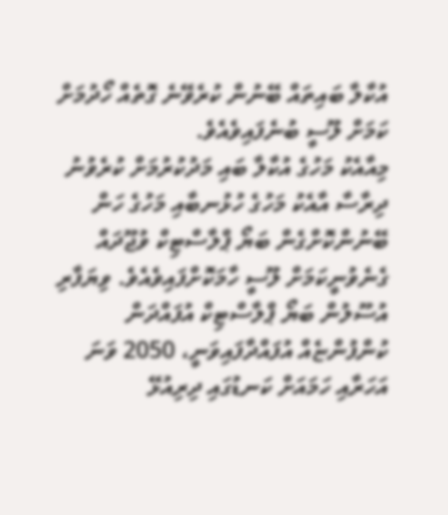އުކާލާ ބައިތައް ބޭނުން ކުރެވޭނެ ގޮތެއް ހޯދުމަށް ކަމަށް ލޫސީ ބުނެފައިވެއެވެ.
މިއާއެކު މަހުގެ އުކާލާ ބައި މަދުކުރުމަށް ކުރެވުނު ދިރާސާ އާއެކު މަހުގެ ހުޅުނބާއި މަހުގެ ހަން ބޭނުންކޮށްގެން ބަޔޯ ޕްލާސްޓިކް ވުޖޫދައް ގެނެވުނީކަމަށް ލޫސީ ހާމަކޮށްފައިވެއެވެ. ވިޔަފާރި އުސޫލުން ބަޔޯ ޕްލާސްޓިކް އުފައްދަން ކުންފުންޏެއް އުފައްދާފައިވަނީ، 2050 ވަނަ އަހަރާއި ހަމައަށް ކަނޑުގައި ދިރިއުޅޭ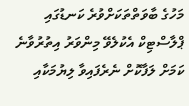މަހުގެ ބާވަތްތަކަށްވުރެ ކަނޑުގައި ޕްލާސްޓިކް އެކުލެވޭ މިންވަރު އިތުރުވާނެ ކަމަށް ލަފާކޮށް ނެރެފައިވާ ލިޔުމަކާއި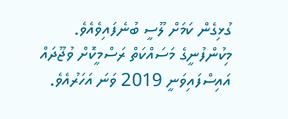ގުޅިގެން ކަމަށް ލޫސީ ބުނެފައިވެއެވެ.
މިކުންފުނީގެ މަސައްކަތް ރަސްމީކޮށް ވުޖޫދައް އައިސްފައިވަނީ 2019 ވަނަ އަހަރުއެވެ.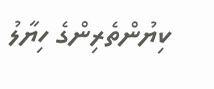ކިޔުންތެރިންގެ ހިޔާލު